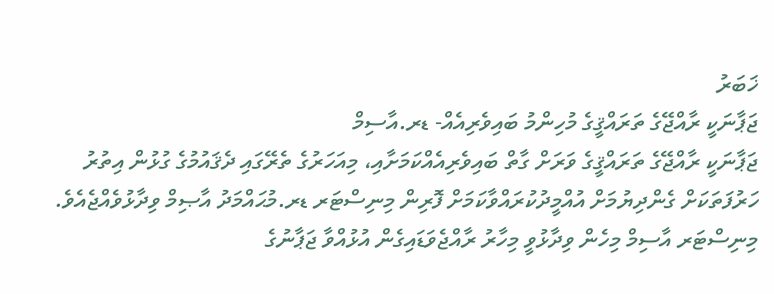ޚަބަރު
ޖަޕާނަކީ ރާއްޖޭގެ ތަރައްޤީގެ މުހިންމު ބައިވެރިއެއް- ޑރ.އާސިމް
ޖަޕާނަކީ ރާއްޖޭގެ ތަރައްޤީގެ ވަރަށް ގާތް ބައިވެރިއެއްކަމަށާއި، މިއަހަރުގެ ތެރޭގައި ދެޤައުމުގެ ގުޅުން އިތުރު ހަރުފަތަކަށް ގެންދިޔުމަށް އުއްމީދުކުރައްވާކަމަށް ފޮރިން މިނިސްޓަރ ޑރ.މުޙައްމަދު އާޞިމް ވިދާޅުވެއްޖެއެވެ. މިނިސްޓަރ އާސިމް މިހެން ވިދާޅުވީ މިހާރު ރާއްޖެވަޑައިގެން އުޅުއްވާ ޖަޕާނުގެ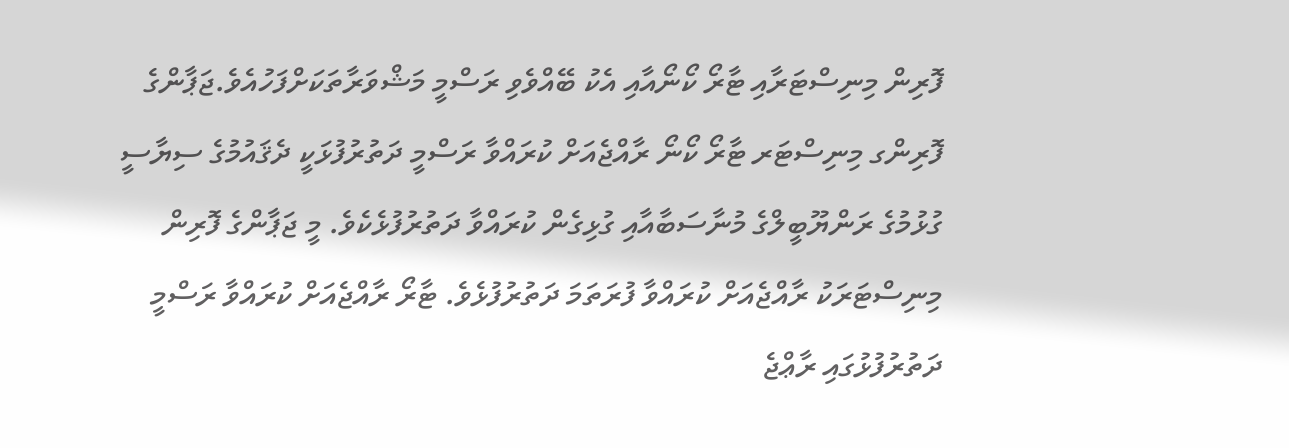ފޮރިން މިނިސްޓަރާއި ޓާރޯ ކޯނޯއާއި އެކު ބޭއްވެވި ރަސްމީ މަޝްވަރާތަކަށްފަހުއެވެ.ޖަޕާންގެ ފޮރިންގ މިނިސްޓަރ ޓާރޯ ކޯނޯ ރާއްޖެއަށް ކުރައްވާ ރަސްމީ ދަތުރުފުޅަކީ ދެޤައުމުގެ ސިޔާސީ ގުޅުމުގެ ރަންޔޫބީލްގެ މުނާސަބާއާއި ގުޅިގެން ކުރައްވާ ދަތުރުފުޅެކެވެ. މީ ޖަޕާންގެ ފޮރިން މިނިސްޓަރަކު ރާއްޖެއަށް ކުރައްވާ ފުރަތަމަ ދަތުރުފުޅެވެ. ޓާރޯ ރާއްޖެއަށް ކުރައްވާ ރަސްމީ ދަތުރުފުޅުގައި ރާޢްޖެ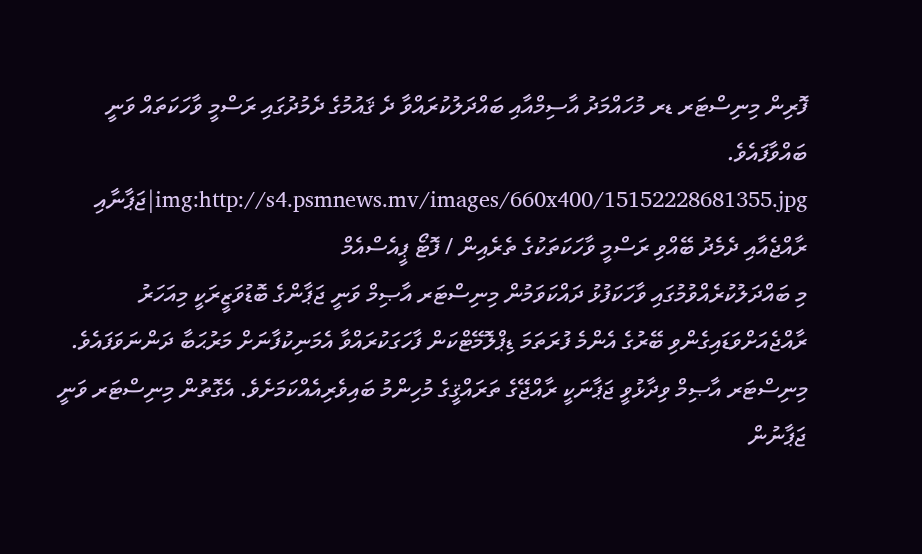ފޮރިން މިނިސްޓަރ ޑރ މުހައްމަދު އާސިމްއާއި ބައްދަލުކުރައްވާ ދެ ޤައުމުގެ ދެމުދުގައި ރަސްމީ ވާހަކަތައް ވަނީ ބައްވާފައެވެ.
img:http://s4.psmnews.mv/images/660x400/15152228681355.jpg|ޖަޕާނާއި ރާއްޖެއާއި ދެމެދު ބޭއްވި ރަސްމީ ވާހަކަތަކުގެ ތެރެއިން / ފޮޓޯ ޕީއެސްއެމް
މި ބައްދަލުކުރެއްވުމުގައި ވާހަކަފުޅު ދައްކަވަމުން މިނިސްޓަރ އާޞިމް ވަނީ ޖަޕާންގެ ބޮޑުވަޒީރަކީ މިއަހަރު ރާއްޖެއަށްވަޑައިގެންވި ބޭރުގެ އެންމެ ފުރަތަމަ ޑިޕްލޮމޭޓްކަން ފާހަގަކުރައްވާ އެމަނިކުފާނަށް މަރުޙަބާ ދަންނަވަފައެވެ. މިނިސްޓަރ އާޞިމް ވިދާޅުވީ ޖަޕާނަކީ ރާއްޖޭގެ ތަރައްޤީގެ މުހިންމު ބައިވެރިއެއްކަމަށެވެ. އެގޮތުން މިނިސްޓަރ ވަނީ ޖަޕާނުން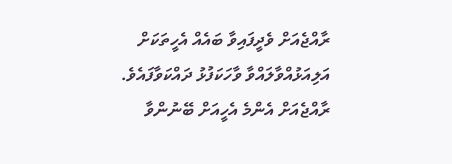ރާއްޖެއަށް ވެދީފައިވާ ބައެއް އެހީތަކަށް އަލިއަޅުއްވާލައްވާ ވާހަކަފުޅު ދައްކަވާފައެވެ. ރާއްޖެއަށް އެންމެ އެހީއަށް ބޭނުންވާ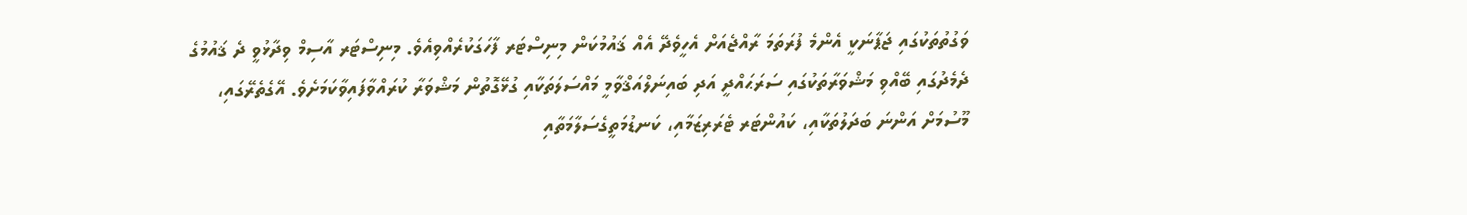ވަގުތުތަކުގައި ޖަޕާނަކީ އެންމެ ފުރަތަމަ ރާއްޖެއަށް އެހީވެދޭ އެއް ޤައުމުކަން މިނިސްޓަރ ފާހަގަކުރެއްވިއެވެ. މިނިސްޓަރ އާސިމް ވިދާޅުވީ ދެ ޤައުމުގެ ދެމެދުގައި ބޭއްވި މަޝްވަރާތަކުގައި ސަރަޙައްދީ އަދި ބައިނަލްއަޤްވާމީ މައްސަލަތަކާއި ގުޅޭގޮތުން މަޝްވަރާ ކުރައްވާފައިވާކަމަށެވެ. އޭގެތެރޭގައި، މޫސުމަށް އަންނަ ބަދަލުތަކާއި، ކައުންޓަރ ޓެރަރިޒަމާއި، ކަނޑުމަތީގެސަލާމަތާއި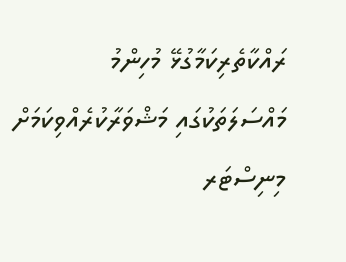ރައްކާތެރިކަމާގުޅޭ މުހިންމު މައްސަލަތަކުގައި މަޝްވަރާކުރެއްވިކަމަށް މިނިސްޓަރ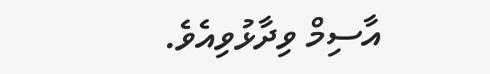އާސިމް ވިދާޅުވިއެވެ.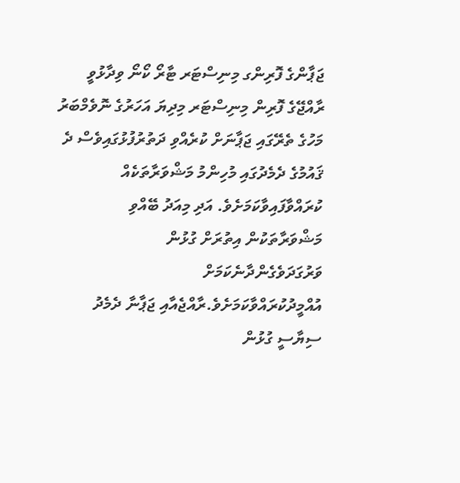ޖަޕާންގެ ފޮރިންގ މިނިސްޓަރ ޓާރޯ ކޯނޯ ވިދާޅުވީ ރާއްޖޭގެ ފޮރިން މިނިސްޓަރ މިދިޔަ އަހަރުގެ ނޮވެމްބަރު މަހުގެ ތެރޭގައި ޖަޕާނަށް ކުރެއްވި ދަތުރުފުޅުގައިވެސް ދެ ޤައުމުގެ ދެމެދުގައި މުހިންމު މަޝްވަރާތަކެއް ކުރައްވާފައިވާކަމަށެވެ. އަދި މިއަދު ބޭއްވި މަޝްވަރާތަކުން އިތުރަށް ގުޅުން ވަރުގަދަވެގެންދާނެކަމަށް އުއްމީދުކުރައްވާކަމަށެވެ.ރާއްޖެއާއި ޖަޕާނާ ދެމެދު ސިޔާސީ ގުޅުން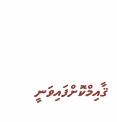ޤާއިމްކޮށްފައިވަނީ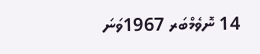14 ނޮވެމްބަރ 1967ވަނަ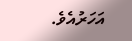އަހަރުއެވެ.